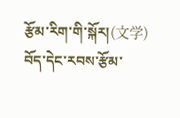རྩོམ་རིག་གི་སྐོར།(文学)
བོད་དེང་རབས་རྩོམ་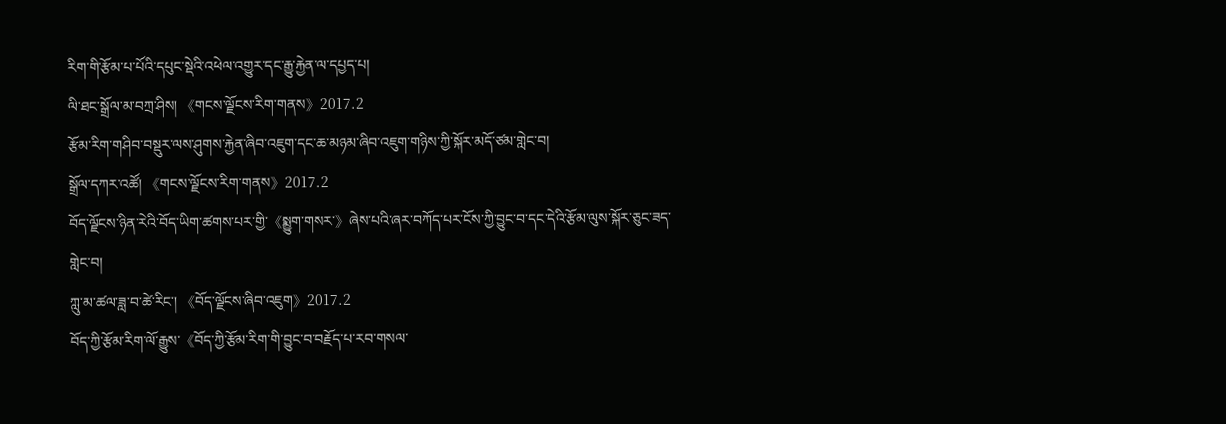རིག་གི་རྩོམ་པ་པོའི་དཔུང་སྡེའི་འཕེལ་འགྱུར་དང་རྒྱུ་རྐྱེན་ལ་དཔྱད་པ།
ལི་ཐང་སྒྲོལ་མ་བཀྲ་ཤིས། 《གངས་ལྗོངས་རིག་གནས》2017.2
རྩོམ་རིག་གཤིབ་བསྡུར་ལས་ཤུགས་རྐྱེན་ཞིབ་འཇུག་དང་ཆ་མཉམ་ཞིབ་འཇུག་གཉིས་ཀྱི་སྐོར་མདོ་ཙམ་གླེང་བ།
སྒྲོལ་དཀར་འཚོ། 《གངས་ལྗོངས་རིག་གནས》2017.2
བོད་ལྗོངས་ཉིན་རེའི་བོད་ཡིག་ཚགས་པར་གྱི་《སྨྱུག་གསར་》ཞེས་པའི་ཞར་བཀོད་པར་ངོས་ཀྱི་བྱུང་བ་དང་དེའི་རྩོམ་ལུས་སྐོར་ཅུང་ཟད་གླེང་བ།
ཀླུ་མ་ཚལ་ཟླ་བ་ཚེ་རིང་། 《བོད་ལྗོངས་ཞིབ་འཇུག》2017.2
བོད་ཀྱི་རྩོམ་རིག་ལོ་རྒྱུས་《བོད་ཀྱི་རྩོམ་རིག་གི་བྱུང་བ་བརྗོད་པ་རབ་གསལ་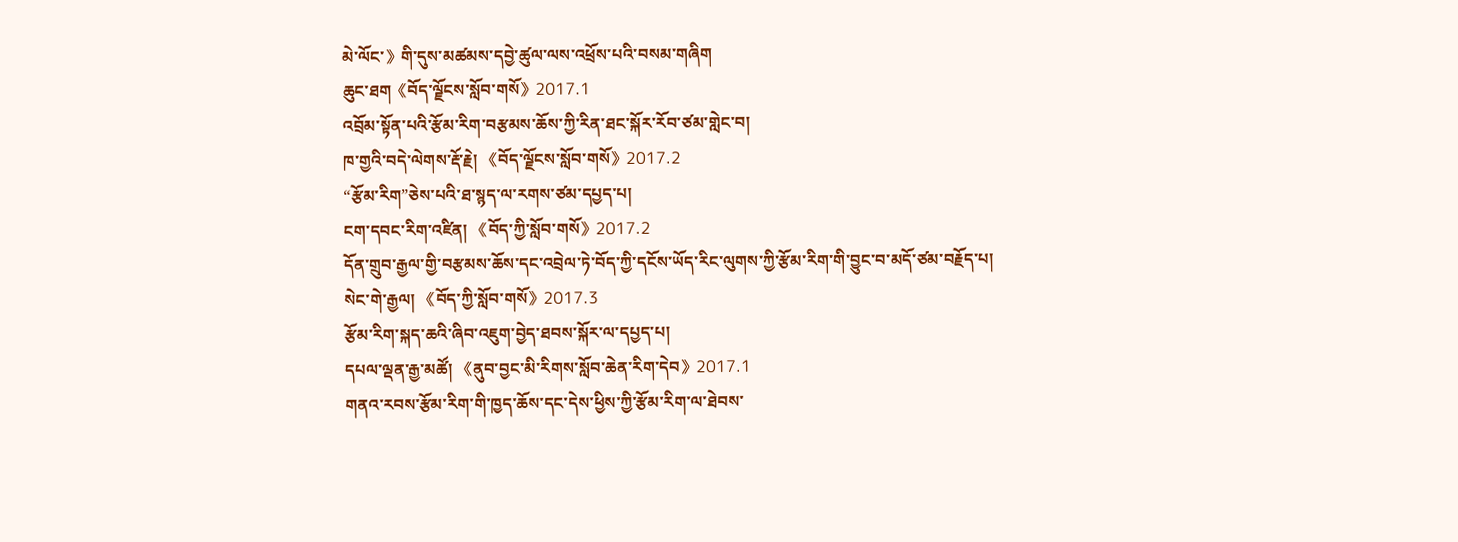མེ་ལོང་》གི་དུས་མཚམས་དབྱེ་ཚུལ་ལས་འཕྲོས་པའི་བསམ་གཞིག
ཆུང་ཐག《བོད་ལྗོངས་སློབ་གསོ》2017.1
འབྲོམ་སྟོན་པའི་རྩོམ་རིག་བརྩམས་ཆོས་ཀྱི་རིན་ཐང་སྐོར་རོབ་ཙམ་གླེང་བ།
ཁ་གྱའི་བདེ་ལེགས་རྡོ་རྗེ། 《བོད་ལྗོངས་སློབ་གསོ》2017.2
“རྩོམ་རིག”ཅེས་པའི་ཐ་སྙད་ལ་རགས་ཙམ་དཔྱད་པ།
ངག་དབང་རིག་འཛིན། 《བོད་ཀྱི་སློབ་གསོ》2017.2
དོན་གྲུབ་རྒྱལ་གྱི་བརྩམས་ཆོས་དང་འབྲེལ་ཏེ་བོད་ཀྱི་དངོས་ཡོད་རིང་ལུགས་ཀྱི་རྩོམ་རིག་གི་བྱུང་བ་མདོ་ཙམ་བརྗོད་པ།
སེང་གེ་རྒྱལ། 《བོད་ཀྱི་སློབ་གསོ》2017.3
རྩོམ་རིག་སྐད་ཆའི་ཞིབ་འཇུག་བྱེད་ཐབས་སྐོར་ལ་དཔྱད་པ།
དཔལ་ལྡན་རྒྱ་མཚོ། 《ནུབ་བྱང་མི་རིགས་སློབ་ཆེན་རིག་དེབ》2017.1
གནའ་རབས་རྩོམ་རིག་གི་ཁྱད་ཆོས་དང་དེས་ཕྱིས་ཀྱི་རྩོམ་རིག་ལ་ཐེབས་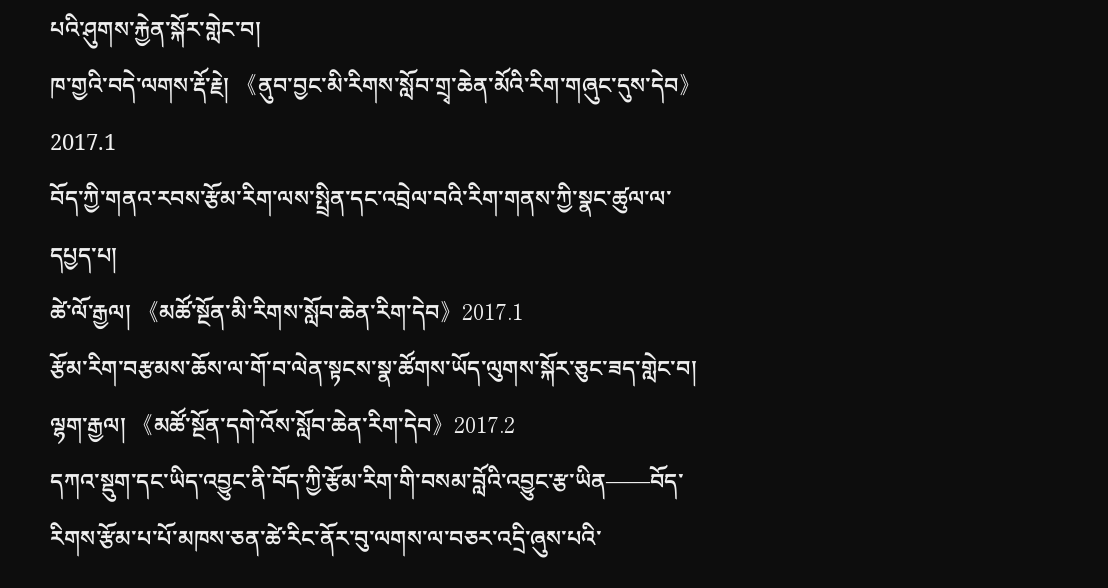པའི་ཤུགས་རྐྱེན་སྐོར་གླེང་བ།
ཁ་གྱའི་བདེ་ལགས་རྡོ་རྗེ། 《ནུབ་བྱང་མི་རིགས་སློབ་གྲྭ་ཆེན་མོའི་རིག་གཞུང་དུས་དེབ》2017.1
བོད་ཀྱི་གནའ་རབས་རྩོམ་རིག་ལས་སྤྲིན་དང་འབྲེལ་བའི་རིག་གནས་ཀྱི་སྣང་ཚུལ་ལ་དཔྱད་པ།
ཚེ་ལོ་རྒྱལ། 《མཚོ་སྔོན་མི་རིགས་སློབ་ཆེན་རིག་དེབ》2017.1
རྩོམ་རིག་བརྩམས་ཆོས་ལ་གོ་བ་ལེན་སྟངས་སྣ་ཚོགས་ཡོད་ལུགས་སྐོར་ཅུང་ཟད་གླེང་བ།
ལྷག་རྒྱལ། 《མཚོ་སྔོན་དགེ་འོས་སློབ་ཆེན་རིག་དེབ》2017.2
དཀའ་སྡུག་དང་ཡིད་འབྱུང་ནི་བོད་ཀྱི་རྩོམ་རིག་གི་བསམ་བློའི་འབྱུང་རྩ་ཡིན——བོད་རིགས་རྩོམ་པ་པོ་མཁས་ཅན་ཚེ་རིང་ནོར་བུ་ལགས་ལ་བཅར་འདྲི་ཞུས་པའི་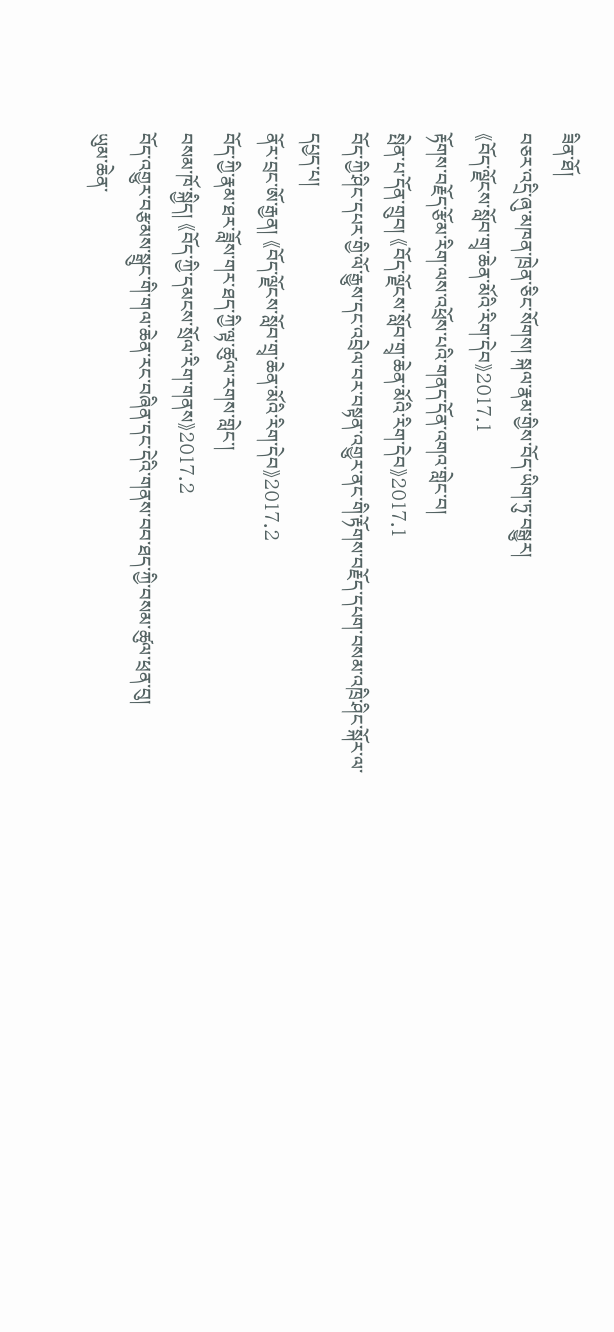ཟིན་ཐོ།
བཅར་འདྲི་ཞུ་མཁན་ཁྲེན་ཅིང་སོགས། སྐལ་རྣམ་གྱིས་བོད་ཡིག་ཏུ་བསྒྱུར།
《བོད་ལྗོངས་སློབ་གྲྭ་ཆེན་མོའི་རིག་དེབ》2017.1
རྟོགས་བརྗོད་རྩོམ་རིག་ལས་འཕྲོས་པའི་གནད་དོན་འགའ་གླེང་བ།
སྤེན་པ་དོན་གྲུབ། 《བོད་ལྗོངས་སློབ་གྲྭ་ཆེན་མོའི་རིག་དེབ》2017.1
བོད་ཀྱི་ཤིང་དཔར་གྱི་ལོ་རྒྱུས་དང་འབྲེལ་བར་བསྟན་འགྱུར་ནང་གི་རྟོགས་བརྗོད་དཔག་བསམ་འཁྲི་ཤིང་སྐོར་ལ་དཔྱད་པ།
ནོར་བྲང་ཨོ་རྒྱན། 《བོད་ལྗོངས་སློབ་གྲྭ་ཆེན་མོའི་རིག་དེབ》2017.2
བོད་ཀྱི་རྣམ་ཐར་ཟློས་གར་ཐད་ཀྱི་ལྟ་ཚུལ་རགས་གླེང་།
བསམ་ཁོ་སྐྱིད། 《བོད་ཀྱི་དམངས་སྲོལ་རིག་གནས》2017.2
བོད་འགྱུར་བརྩམས་སྒྲུང་གི་གལ་ཆེན་རང་བཞིན་དང་དེའི་གནས་བབ་ཐད་ཀྱི་བསམ་ཚུལ་ཕྲན་བུ།
ཡུམ་ཆེན་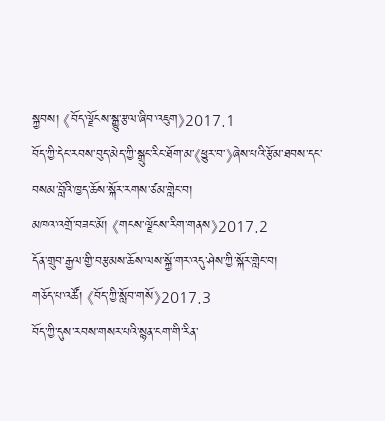སྐྱབས། 《བོད་ལྗོངས་སྒྱུ་རྩལ་ཞིབ་འཇུག》2017.1
བོད་ཀྱི་དེང་རབས་བུད་མེད་ཀྱི་སྒྲུང་རིང་ཐོག་མ་《ཕྱུར་བ་》ཞེས་པའི་རྩོམ་ཐབས་དང་བསམ་བློའི་ཁྱད་ཆོས་སྐོར་རགས་ཙམ་གླེང་བ།
མཁའ་འགྲོ་བཟང་མོ། 《གངས་ལྗོངས་རིག་གནས》2017.2
དོན་གྲུབ་རྒྱལ་གྱི་བརྩམས་ཆོས་ལས་སྐྱོ་གར་འདུ་ཤེས་ཀྱི་སྐོར་གླེང་བ།
གཅོད་པ་འཚོ། 《བོད་ཀྱི་སློབ་གསོ》2017.3
བོད་ཀྱི་དུས་རབས་གསར་པའི་སྙན་ངག་གི་རིན་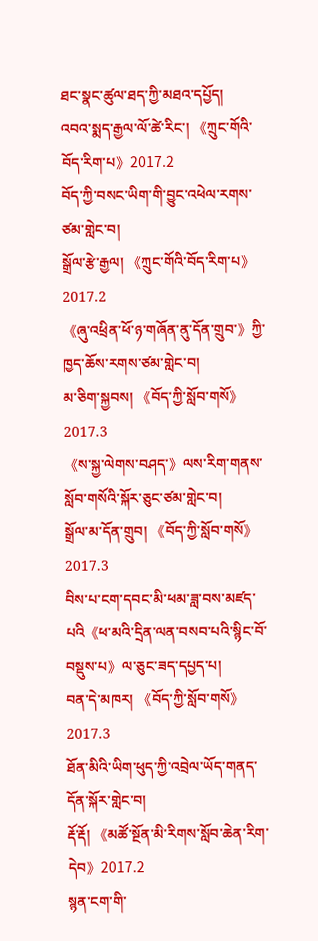ཐང་སྣང་ཚུལ་ཐད་ཀྱི་མཐའ་དཔྱོད།
འབའ་སྨད་རྒྱལ་ལོ་ཚེ་རིང་། 《ཀྲུང་གོའི་བོད་རིག་པ》2017.2
བོད་ཀྱི་བསང་ཡིག་གི་བྱུང་འཕེལ་རགས་ཙམ་གླེང་བ།
སྒྲོལ་རྩེ་རྒྱལ། 《ཀྲུང་གོའི་བོད་རིག་པ》2017.2
《ཞུ་འཕྲིན་ཕོ་ཉ་གཞོན་ནུ་དོན་གྲུབ་》ཀྱི་ཁྱད་ཆོས་རགས་ཙམ་གླེང་བ།
མ་ཅིག་སྐྱབས། 《བོད་ཀྱི་སློབ་གསོ》2017.3
《ས་སྐྱ་ལེགས་བཤད་》ལས་རིག་གནས་སློབ་གསོའི་སྐོར་ཅུང་ཙམ་གླེང་བ།
སྒྲོལ་མ་དོན་གྲུབ། 《བོད་ཀྱི་སློབ་གསོ》2017.3
བིས་པ་ངག་དབང་མི་ཕམ་ཟླ་བས་མཛད་པའི《ཕ་མའི་དྲིན་ལན་བསབ་པའི་སྙིང་བོ་བསྡུས་པ》ལ་ཅུང་ཟད་དཔྱད་པ།
བན་དེ་མཁར། 《བོད་ཀྱི་སློབ་གསོ》2017.3
ཐོན་མིའི་ཡིག་ཕུད་ཀྱི་འབྲེལ་ཡོད་གནད་དོན་སྐོར་གླེང་བ།
རྡོ་རྡོ། 《མཚོ་སྔོན་མི་རིགས་སློབ་ཆེན་རིག་དེབ》2017.2
སྙན་ངག་གི་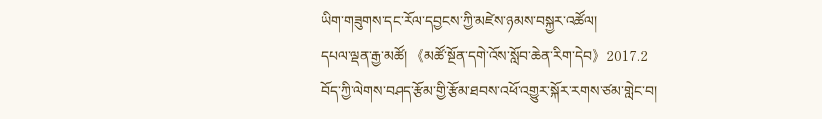ཡིག་གཟུགས་དང་རོལ་དབྱངས་ཀྱི་མཛེས་ཉམས་བསྐྱར་འཚོལ།
དཔལ་ལྡན་རྒྱ་མཚོ། 《མཚོ་སྔོན་དགེ་འོས་སློབ་ཆེན་རིག་དེབ》2017.2
བོད་ཀྱི་ལེགས་བཤད་རྩོམ་གྱི་རྩོམ་ཐབས་འཕོ་འགྱུར་སྐོར་རགས་ཙམ་གླེང་བ།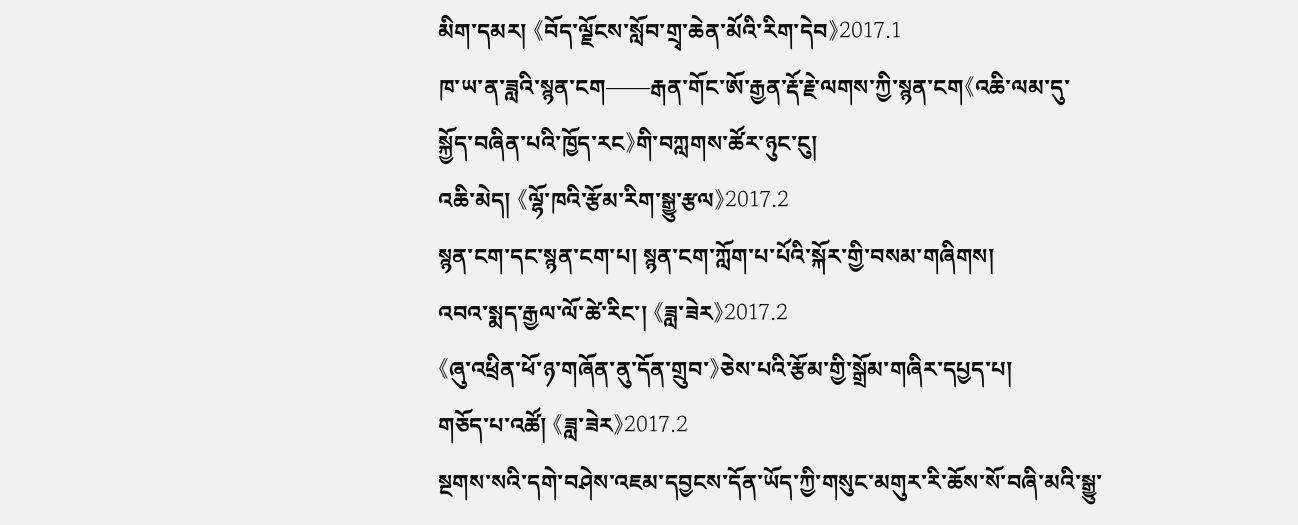མིག་དམར། 《བོད་ལྗོངས་སློབ་གྲྭ་ཆེན་མོའི་རིག་དེབ》2017.1
ཁ་ཡ་ན་ཟླའི་སྙན་ངག——རྒན་གོང་ཨོ་རྒྱན་རྡོ་རྗེ་ལགས་ཀྱི་སྙན་ངག《འཆི་ལམ་དུ་སྐྱོད་བཞིན་པའི་ཁྱོད་རང》གི་བཀླགས་ཚོར་ཉུང་ངུ།
འཆི་མེད། 《ལྷོ་ཁའི་རྩོམ་རིག་སྒྱུ་རྩལ》2017.2
སྙན་ངག་དང་སྙན་ངག་པ། སྙན་ངག་ཀློག་པ་པོའི་སྐོར་གྱི་བསམ་གཞིགས།
འབའ་སྨད་རྒྱལ་ལོ་ཚེ་རིང་། 《ཟླ་ཟེར》2017.2
《ཞུ་འཕྲིན་ཕོ་ཉ་གཞོན་ནུ་དོན་གྲུབ་》ཅེས་པའི་རྩོམ་གྱི་སྒྲོམ་གཞིར་དཔྱད་པ།
གཅོད་པ་འཚོ། 《ཟླ་ཟེར》2017.2
སྔགས་སའི་དགེ་བཤེས་འཇམ་དབྱངས་དོན་ཡོད་ཀྱི་གསུང་མགུར་རི་ཆོས་སོ་བཞི་མའི་སྒྱུ་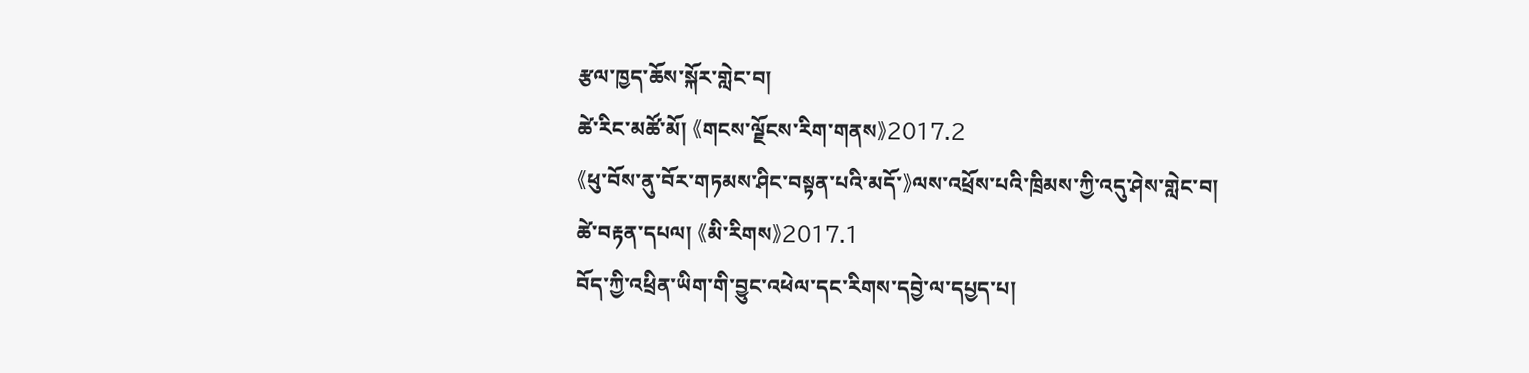རྩལ་ཁྱད་ཆོས་སྐོར་གླེང་བ།
ཚེ་རིང་མཚོ་མོ། 《གངས་ལྗོངས་རིག་གནས》2017.2
《ཕུ་བོས་ནུ་བོར་གཏམས་ཤིང་བསྟན་པའི་མདོ་》ལས་འཕྲོས་པའི་ཁྲིམས་ཀྱི་འདུ་ཤེས་གླེང་བ།
ཚེ་བརྟན་དཔལ། 《མི་རིགས》2017.1
བོད་ཀྱི་འཕྲིན་ཡིག་གི་བྱུང་འཕེལ་དང་རིགས་དབྱེ་ལ་དཔྱད་པ།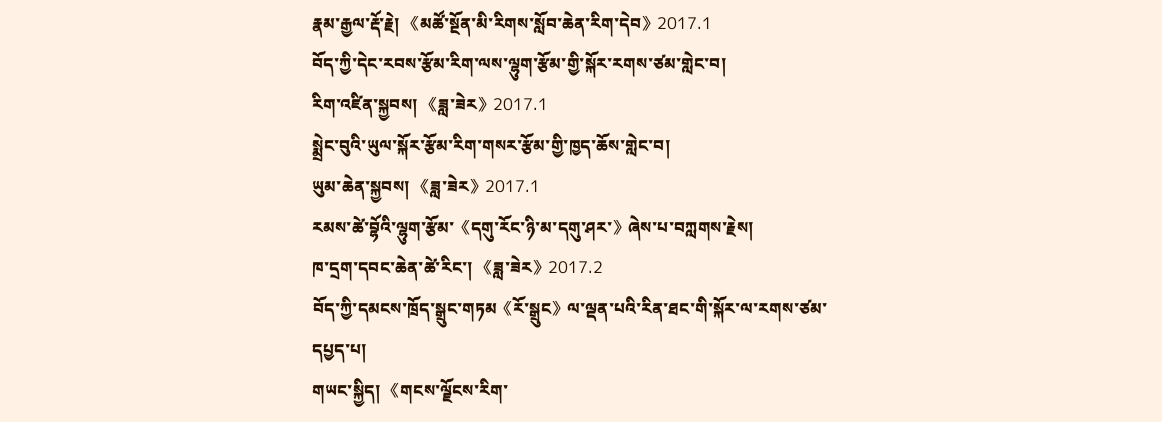རྣམ་རྒྱལ་རྡོ་རྗེ། 《མཚོ་སྔོན་མི་རིགས་སློབ་ཆེན་རིག་དེབ》2017.1
བོད་ཀྱི་དེང་རབས་རྩོམ་རིག་ལས་ལྷུག་རྩོམ་གྱི་སྐོར་རགས་ཙམ་གླེང་བ།
རིག་འཛིན་སྐྱབས། 《ཟླ་ཟེར》2017.1
སྨྲེང་བུའི་ཡུལ་སྐོར་རྩོམ་རིག་གསར་རྩོམ་གྱི་ཁྱད་ཆོས་གླེང་བ།
ཡུམ་ཆེན་སྐྱབས། 《ཟླ་ཟེར》2017.1
རམས་ཚེ་བྷོའི་ལྷུག་རྩོམ་《དགུ་རོང་ཉི་མ་དགུ་ཤར་》ཞེས་པ་བཀླགས་རྗེས།
ཁ་དྲག་དབང་ཆེན་ཚེ་རིང་། 《ཟླ་ཟེར》2017.2
བོད་ཀྱི་དམངས་ཁྲོད་སྒྲུང་གཏམ《རོ་སྒྲུང》ལ་ལྡན་པའི་རིན་ཐང་གི་སྐོར་ལ་རགས་ཙམ་དཔྱད་པ།
གཡང་སྐྱིད། 《གངས་ལྗོངས་རིག་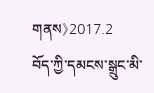གནས》2017.2
བོད་ཀྱི་དམངས་སྒྲུང་མི་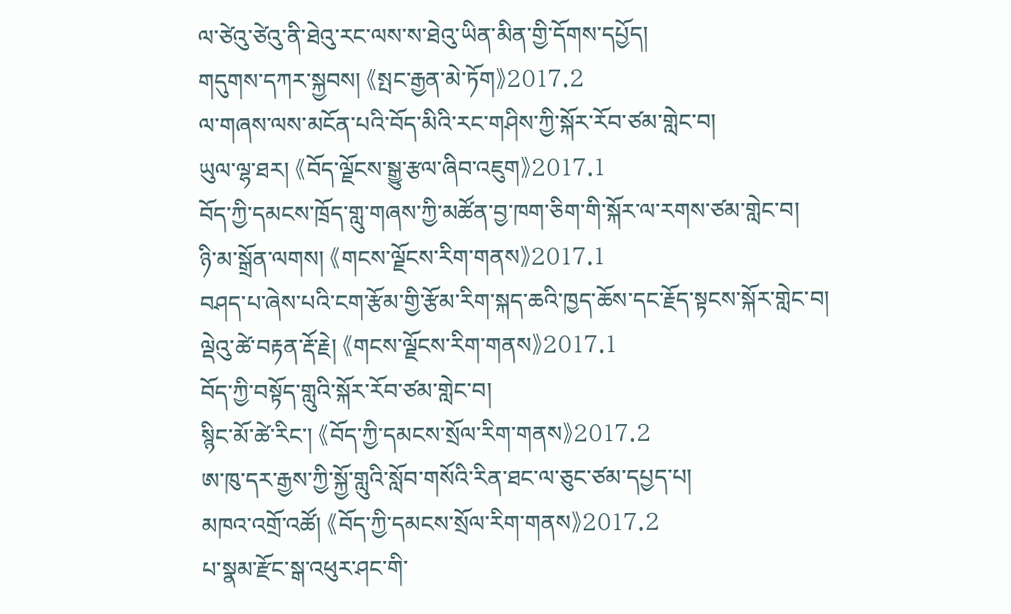ལ་ཙེའུ་ཙེའུ་ནི་ཐེའུ་རང་ལས་ས་ཐེའུ་ཡིན་མིན་གྱི་དོགས་དཔྱོད།
གདུགས་དཀར་སྐྱབས། 《སྤང་རྒྱན་མེ་ཏོག》2017.2
ལ་གཞས་ལས་མངོན་པའི་བོད་མིའི་རང་གཤིས་ཀྱི་སྐོར་རོབ་ཙམ་གླེང་བ།
ཡུལ་ལྷ་ཐར། 《བོད་ལྗོངས་སྒྱུ་རྩལ་ཞིབ་འཇུག》2017.1
བོད་ཀྱི་དམངས་ཁྲོད་གླུ་གཞས་ཀྱི་མཚོན་བྱ་ཁག་ཅིག་གི་སྐོར་ལ་རགས་ཙམ་གླེང་བ།
ཉི་མ་སྒྲོན་ལགས། 《གངས་ལྗོངས་རིག་གནས》2017.1
བཤད་པ་ཞེས་པའི་ངག་རྩོམ་གྱི་རྩོམ་རིག་སྐད་ཆའི་ཁྱད་ཆོས་དང་རྗོད་སྟངས་སྐོར་གླེང་བ།
ལྡེའུ་ཚེ་བརྟན་རྡོ་རྗེ། 《གངས་ལྗོངས་རིག་གནས》2017.1
བོད་ཀྱི་བསྟོད་གླུའི་སྐོར་རོབ་ཙམ་གླེང་བ།
སྙིང་མོ་ཚེ་རིང་། 《བོད་ཀྱི་དམངས་སྲོལ་རིག་གནས》2017.2
ཨ་ཁུ་དར་རྒྱས་ཀྱི་སྐྱོ་གླུའི་སློབ་གསོའི་རིན་ཐང་ལ་ཅུང་ཙམ་དཔྱད་པ།
མཁའ་འགྲོ་འཚོ། 《བོད་ཀྱི་དམངས་སྲོལ་རིག་གནས》2017.2
པ་སྣམ་རྫོང་སྒ་འཕུར་ཤང་གི་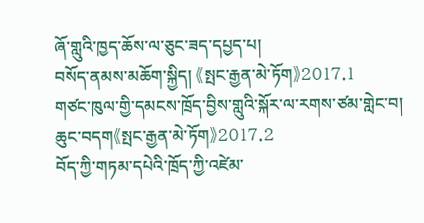ཞོ་གླུའི་ཁྱད་ཆོས་ལ་ཅུང་ཟད་དཔྱད་པ།
བསོད་ནམས་མཆོག་སྐྱིད། 《སྤང་རྒྱན་མེ་ཏོག》2017.1
གཙང་ཁུལ་གྱི་དམངས་ཁྲོད་བྱིས་གླུའི་སྐོར་ལ་རགས་ཙམ་གླེང་བ།
ཆུང་བདག《སྤང་རྒྱན་མེ་ཏོག》2017.2
བོད་ཀྱི་གཏམ་དཔེའི་ཁྲོད་ཀྱི་འཛེམ་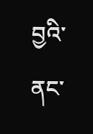བྱའི་ནང་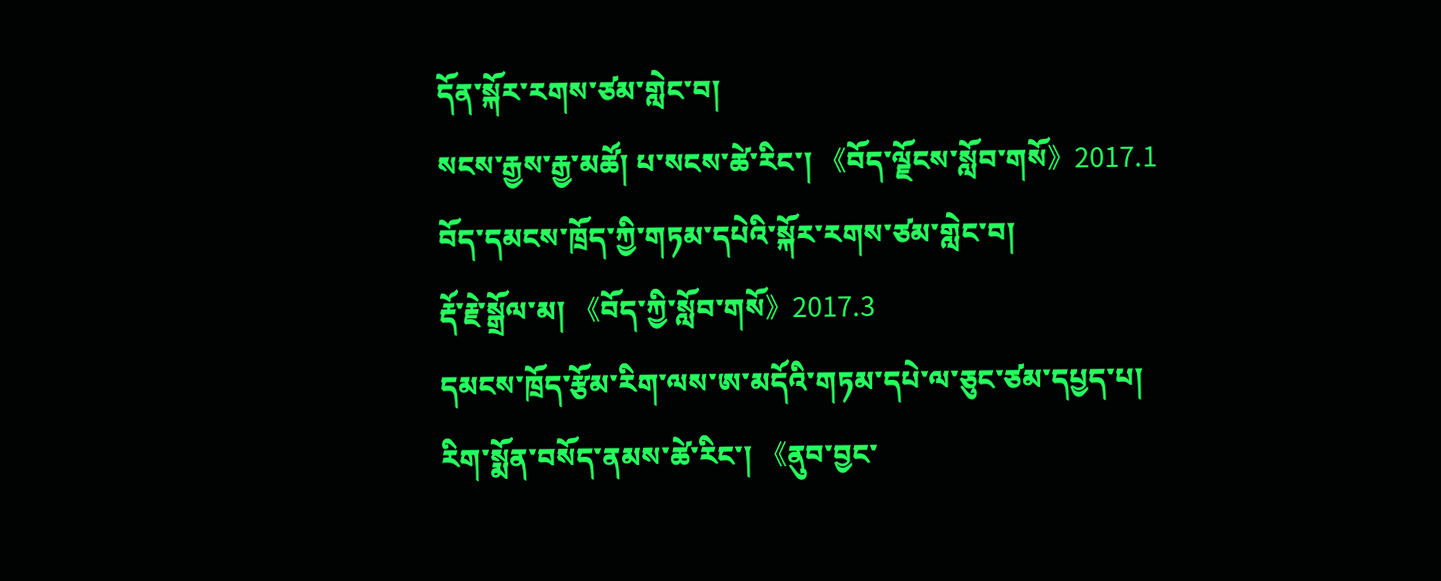དོན་སྐོར་རགས་ཙམ་གླེང་བ།
སངས་རྒྱས་རྒྱ་མཚོ། པ་སངས་ཚེ་རིང་། 《བོད་ལྗོངས་སློབ་གསོ》2017.1
བོད་དམངས་ཁྲོད་ཀྱི་གཏམ་དཔེའི་སྐོར་རགས་ཙམ་གླེང་བ།
རྡོ་རྗེ་སྒྲོལ་མ། 《བོད་ཀྱི་སློབ་གསོ》2017.3
དམངས་ཁྲོད་རྩོམ་རིག་ལས་ཨ་མདོའི་གཏམ་དཔེ་ལ་ཅུང་ཙམ་དཔྱད་པ།
རིག་སྨོན་བསོད་ནམས་ཚེ་རིང་། 《ནུབ་བྱང་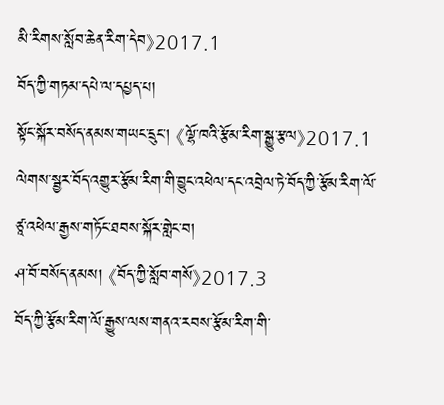མི་རིགས་སློབ་ཆེན་རིག་དེབ》2017.1
བོད་ཀྱི་གཏམ་དཔེ་ལ་དཔྱད་པ།
སྟོང་སྐོར་བསོད་ནམས་གཡང་དྲུང་། 《ལྷོ་ཁའི་རྩོམ་རིག་སྒྱུ་རྩལ》2017.1
ལེགས་སྦྱར་བོད་འགྱུར་རྩོམ་རིག་གི་བྱུང་འཕེལ་དང་འབྲེལ་ཏེ་བོད་ཀྱི་རྩོམ་རིག་ལོ་ཙཱ་འཕེལ་རྒྱས་གཏོང་ཐབས་སྐོར་གླེང་བ།
ཤ་བོ་བསོད་ནམས། 《བོད་ཀྱི་སློབ་གསོ》2017.3
བོད་ཀྱི་རྩོམ་རིག་ལོ་རྒྱུས་ལས་གནའ་རབས་རྩོམ་རིག་གི་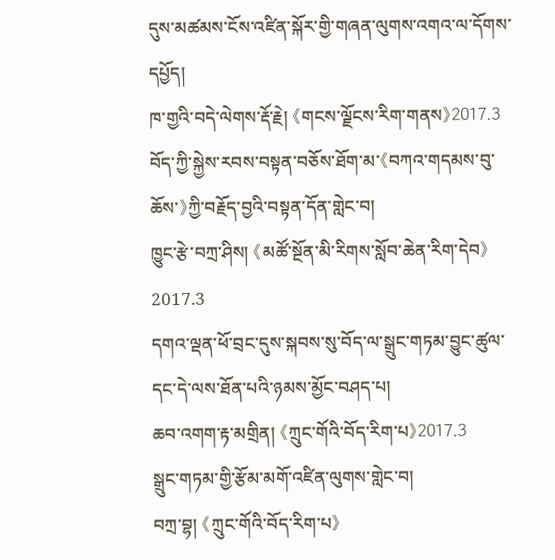དུས་མཚམས་ངོས་འཛིན་སྐོར་གྱི་གཞན་ལུགས་འགའ་ལ་དོགས་དཔྱོད།
ཁ་གྱའི་བདེ་ལེགས་རྡོ་རྗེ། 《གངས་ལྗོངས་རིག་གནས》2017.3
བོད་ཀྱི་སྐྱེས་རབས་བསྟན་བཅོས་ཐོག་མ་《བཀའ་གདམས་བུ་ཆོས་》ཀྱི་བརྗོད་བྱའི་བསྟན་དོན་གླེང་བ།
ཁྱུང་རྩེ་བཀྲ་ཤིས། 《མཚོ་སྔོན་མི་རིགས་སློབ་ཆེན་རིག་དེབ》2017.3
དགའ་ལྡན་ཕོ་བྲང་དུས་སྐབས་སུ་བོད་ལ་སྒྲུང་གཏམ་བྱུང་ཚུལ་དང་དེ་ལས་ཐོན་པའི་ཉམས་མྱོང་བཤད་པ།
ཆབ་འགག་རྟ་མགྲིན། 《ཀྲུང་གོའི་བོད་རིག་པ》2017.3
སྒྲུང་གཏམ་གྱི་རྩོམ་མགོ་འཛིན་ལུགས་གླེང་བ།
བཀྲ་བྷ། 《ཀྲུང་གོའི་བོད་རིག་པ》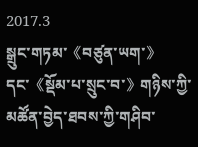2017.3
སྒྲུང་གཏམ་《བཙུན་ཡག་》དང་《སྡོམ་པ་སྲུང་བ་》གཉིས་ཀྱི་མཚོན་བྱེད་ཐབས་ཀྱི་གཤིབ་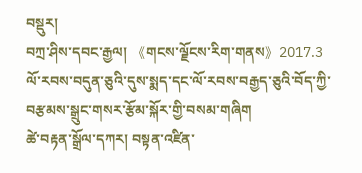བསྡུར།
བཀྲ་ཤིས་དབང་རྒྱལ། 《གངས་ལྗོངས་རིག་གནས》2017.3
ལོ་རབས་བདུན་ཅུའི་དུས་སྨད་དང་ལོ་རབས་བརྒྱད་ཅུའི་བོད་ཀྱི་བརྩམས་སྒྲུང་གསར་རྩོམ་སྐོར་གྱི་བསམ་གཞིག
ཚེ་བརྟན་སྒྲོལ་དཀར། བསྟན་འཛིན་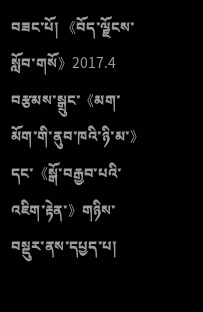བཟང་པོ། 《བོད་ལྗོངས་སློབ་གསོ》2017.4
བརྩམས་སྒྲུང་《མག་མོག་གི་ནུབ་ཁའི་ཉི་མ་》དང་《སྒོ་བརྒྱབ་པའི་འཇིག་རྟེན་》གཉིས་བསྡུར་ནས་དཔྱད་པ།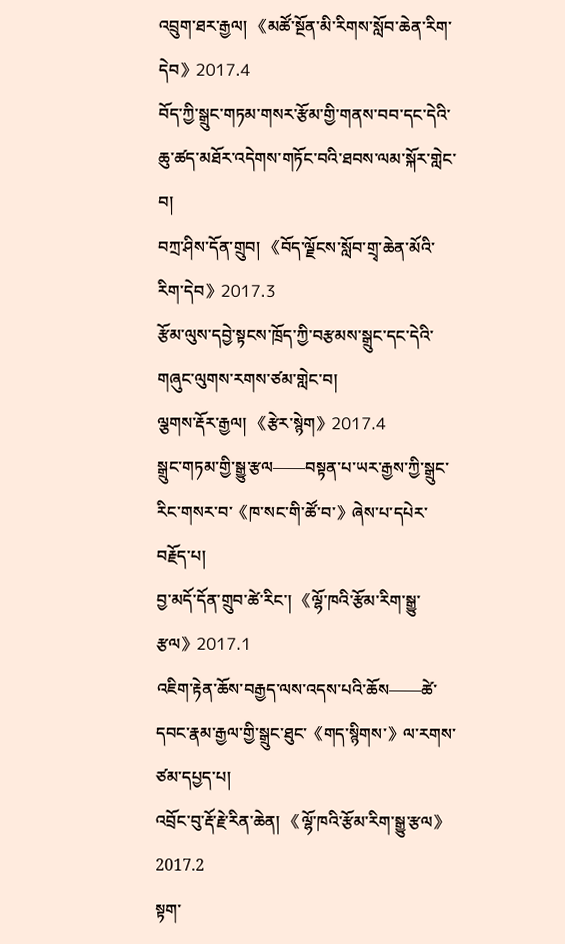འབྲུག་ཐར་རྒྱལ། 《མཚོ་སྔོན་མི་རིགས་སློབ་ཆེན་རིག་དེབ》2017.4
བོད་ཀྱི་སྒྲུང་གཏམ་གསར་རྩོམ་གྱི་གནས་བབ་དང་དེའི་ཆུ་ཚད་མཐོར་འདེགས་གཏོང་བའི་ཐབས་ལམ་སྐོར་གླེང་བ།
བཀྲ་ཤིས་དོན་གྲུབ། 《བོད་ལྗོངས་སློབ་གྲྭ་ཆེན་མོའི་རིག་དེབ》2017.3
རྩོམ་ལུས་དབྱེ་སྟངས་ཁྲོད་ཀྱི་བརྩམས་སྒྲུང་དང་དེའི་གཞུང་ལུགས་རགས་ཙམ་གླེང་བ།
ལྕགས་རྡོར་རྒྱལ། 《རྩེར་སྙེག》2017.4
སྒྲུང་གཏམ་གྱི་སྒྱུ་རྩལ——བསྟན་པ་ཡར་རྒྱས་ཀྱི་སྒྲུང་རིང་གསར་བ་《ཁ་སང་གི་ཚོ་བ་》ཞེས་པ་དཔེར་བརྗོད་པ།
བྱ་མདོ་དོན་གྲུབ་ཚེ་རིང་། 《ལྷོ་ཁའི་རྩོམ་རིག་སྒྱུ་རྩལ》2017.1
འཇིག་རྟེན་ཆོས་བརྒྱད་ལས་འདས་པའི་ཆོས——ཚེ་དབང་རྣམ་རྒྱལ་གྱི་སྒྲུང་ཐུང་《གད་སྙིགས་》ལ་རགས་ཙམ་དཔྱད་པ།
འབྲོང་བུ་རྡོ་རྗེ་རིན་ཆེན། 《ལྷོ་ཁའི་རྩོམ་རིག་སྒྱུ་རྩལ》2017.2
སྟག་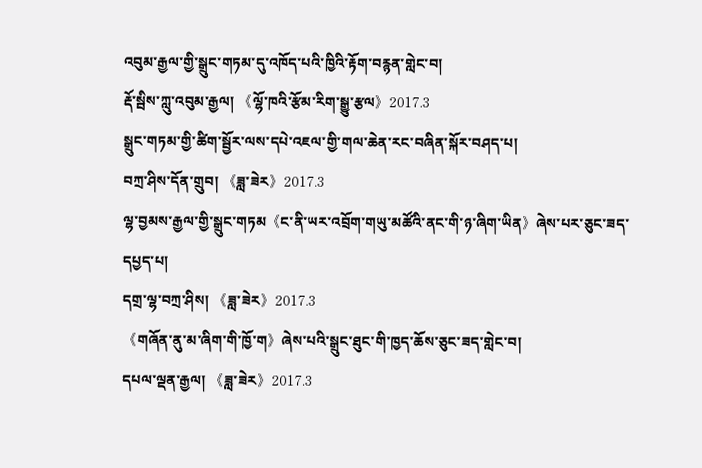འབུམ་རྒྱལ་གྱི་སྒྲུང་གཏམ་དུ་འཁོད་པའི་ཁྱིའི་རྟོག་བརྙན་གླེང་བ།
རྡོ་སྦིས་ཀླུ་འབུམ་རྒྱལ། 《ལྷོ་ཁའི་རྩོམ་རིག་སྒྱུ་རྩལ》2017.3
སྒྲུང་གཏམ་གྱི་ཚིག་སྦྱོར་ལས་དཔེ་འཇལ་གྱི་གལ་ཆེན་རང་བཞིན་སྐོར་བཤད་པ།
བཀྲ་ཤིས་དོན་གྲུབ། 《ཟླ་ཟེར》2017.3
ལྷ་བྱམས་རྒྱལ་གྱི་སྒྲུང་གཏམ《ང་ནི་ཡར་འབྲོག་གཡུ་མཚོའི་ནང་གི་ཉ་ཞིག་ཡིན》ཞེས་པར་ཅུང་ཟད་དཔྱད་པ།
དགྲ་ལྷ་བཀྲ་ཤིས། 《ཟླ་ཟེར》2017.3
《གཞོན་ནུ་མ་ཞིག་གི་ཁྱོ་ག》ཞེས་པའི་སྒྲུང་ཐུང་གི་ཁྱད་ཆོས་ཅུང་ཟད་གླེང་བ།
དཔལ་ལྡན་རྒྱལ། 《ཟླ་ཟེར》2017.3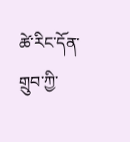ཚེ་རིང་དོན་གྲུབ་ཀྱི་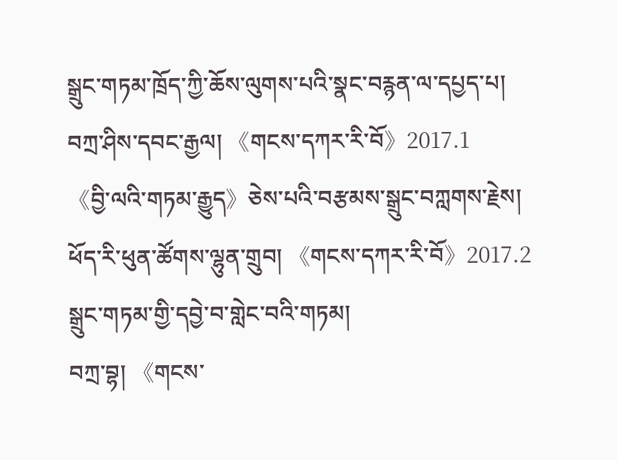སྒྲུང་གཏམ་ཁྲོད་ཀྱི་ཆོས་ལུགས་པའི་སྣང་བརྙན་ལ་དཔྱད་པ།
བཀྲ་ཤིས་དབང་རྒྱལ། 《གངས་དཀར་རི་བོ》2017.1
《བྱི་ལའི་གཏམ་རྒྱུད》ཅེས་པའི་བརྩམས་སྒྲུང་བཀླགས་རྗེས།
ཕོད་རི་ཕུན་ཚོགས་ལྷུན་གྲུབ། 《གངས་དཀར་རི་བོ》2017.2
སྒྲུང་གཏམ་གྱི་དབྱེ་བ་གླེང་བའི་གཏམ།
བཀྲ་བྷ། 《གངས་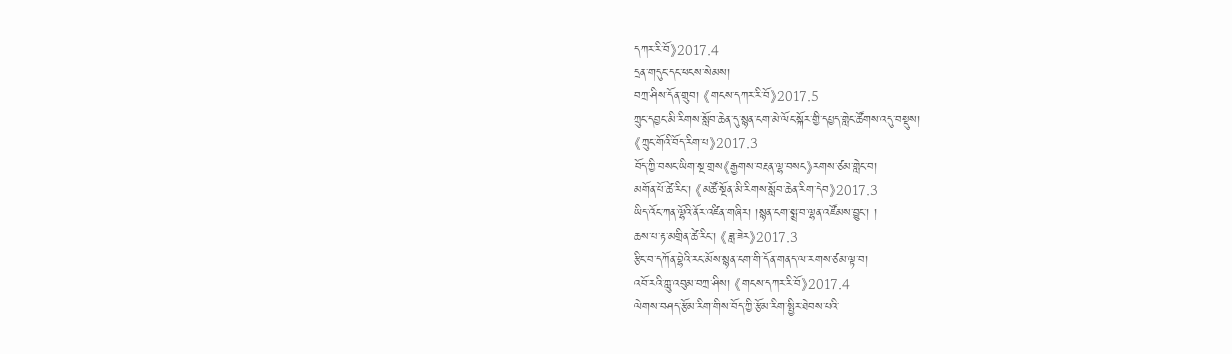དཀར་རི་བོ》2017.4
དྲན་གདུང་དང་ཕངས་སེམས།
བཀྲ་ཤིས་དོན་གྲུབ། 《གངས་དཀར་རི་བོ》2017.5
ཀྲུང་དབྱང་མི་རིགས་སློབ་ཆེན་དུ་སྙན་ངག་མེ་ལོང་སྐོར་གྱི་དཔྱད་གླེང་ཚོགས་འདུ་བསྡུས།
《ཀྲུང་གོའི་བོད་རིག་པ》2017.3
བོད་ཀྱི་བསང་ཡིག་སྔ་གྲས《རྒྱགས་བརྔན་ལྷ་བསང》རགས་ཙམ་གླེང་བ།
མགོན་པོ་ཚེ་རིང་། 《མཚོ་སྔོན་མི་རིགས་སློབ་ཆེན་རིག་དེབ》2017.3
ཡིད་འོང་ཀན་ལྷོའི་ནོར་འཛིན་གཞིར། །སྙན་ངག་སྨྲ་བ་ལྷན་འཛོམས་བྱུང་། །
ཆས་པ་རྟ་མགྲིན་ཚེ་རིང་། 《ཟླ་ཟེར》2017.3
རྩིང་བ་དཀོན་བྷེའི་རང་མོས་སྙན་ངག་གི་དོན་གནད་ལ་རགས་ཙམ་ལྟ་བ།
འབོ་རའི་ཀླུ་འབུམ་བཀྲ་ཤིས། 《གངས་དཀར་རི་བོ》2017.4
ལེགས་བཤད་རྩོམ་རིག་གིས་བོད་ཀྱི་རྩོམ་རིག་སྤྱིར་ཐེབས་པའི་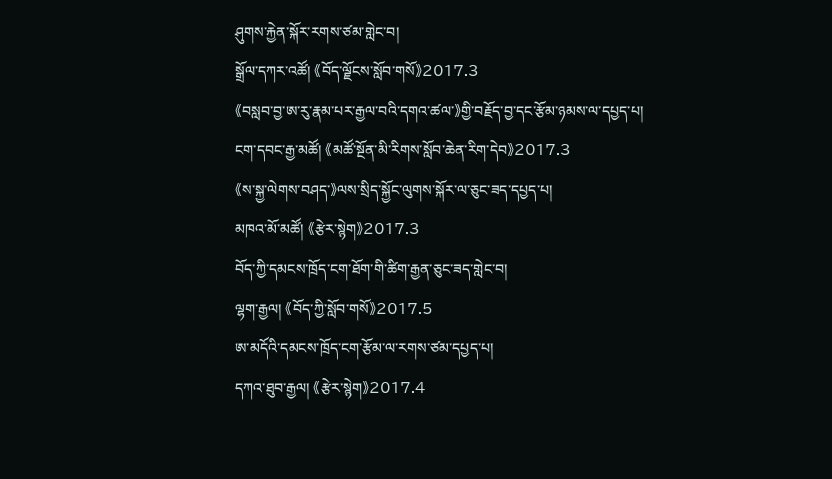ཤུགས་རྐྱེན་སྐོར་རགས་ཙམ་གླེང་བ།
སྒྲོལ་དཀར་འཚོ། 《བོད་ལྗོངས་སློབ་གསོ》2017.3
《བསླབ་བྱ་ཨ་རུ་རྣམ་པར་རྒྱལ་བའི་དགའ་ཚལ་》གྱི་བརྗོད་བྱ་དང་རྩོམ་ཉམས་ལ་དཔྱད་པ།
ངག་དབང་རྒྱ་མཚོ། 《མཚོ་སྔོན་མི་རིགས་སློབ་ཆེན་རིག་དེབ》2017.3
《ས་སྐྱ་ལེགས་བཤད་》ལས་སྲིད་སྐྱོང་ལུགས་སྐོར་ལ་ཅུང་ཟད་དཔྱད་པ།
མཁའ་མོ་མཚོ། 《རྩེར་སྙེག》2017.3
བོད་ཀྱི་དམངས་ཁྲོད་ངག་ཐོག་གི་ཚིག་རྒྱན་ཅུང་ཟད་གླེང་བ།
ལྷག་རྒྱལ། 《བོད་ཀྱི་སློབ་གསོ》2017.5
ཨ་མདོའི་དམངས་ཁྲོད་ངག་རྩོམ་ལ་རགས་ཙམ་དཔྱད་པ།
དཀའ་ཐུབ་རྒྱལ། 《རྩེར་སྙེག》2017.4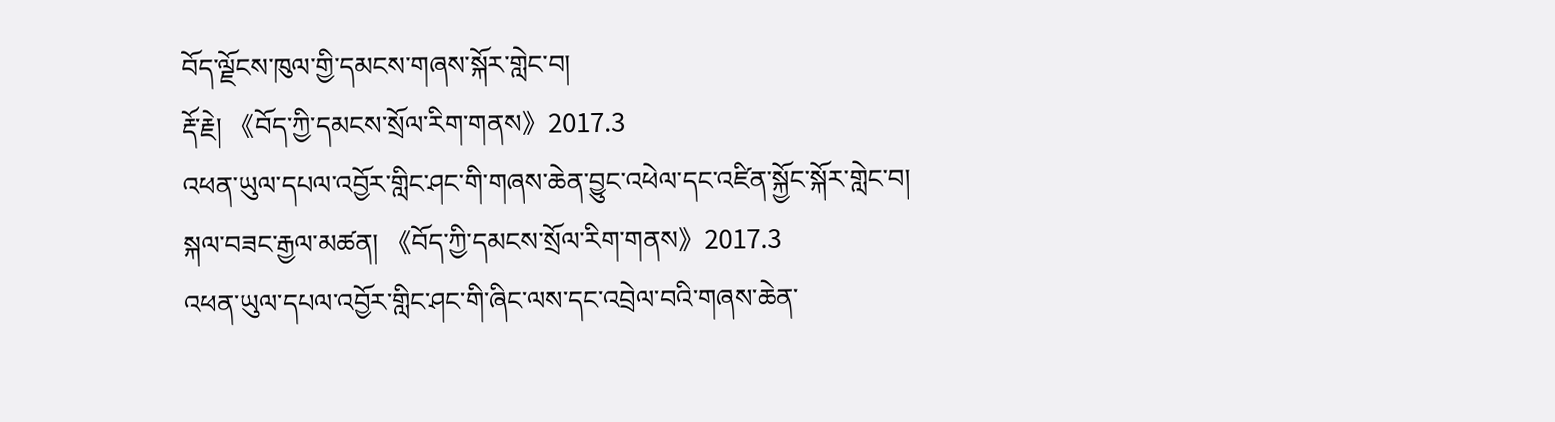བོད་ལྗོངས་ཁུལ་གྱི་དམངས་གཞས་སྐོར་གླེང་བ།
རྡོ་རྗེ། 《བོད་ཀྱི་དམངས་སྲོལ་རིག་གནས》2017.3
འཕན་ཡུལ་དཔལ་འབྱོར་གླིང་ཤང་གི་གཞས་ཆེན་བྱུང་འཕེལ་དང་འཛིན་སྐྱོང་སྐོར་གླེང་བ།
སྐལ་བཟང་རྒྱལ་མཚན། 《བོད་ཀྱི་དམངས་སྲོལ་རིག་གནས》2017.3
འཕན་ཡུལ་དཔལ་འབྱོར་གླིང་ཤང་གི་ཞིང་ལས་དང་འབྲེལ་བའི་གཞས་ཆེན་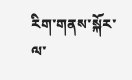རིག་གནས་སྐོར་ལ་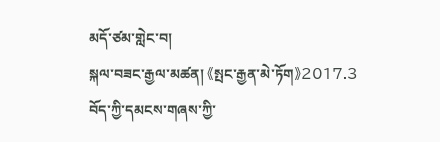མདོ་ཙམ་གླེང་བ།
སྐལ་བཟང་རྒྱལ་མཚན། 《སྤང་རྒྱན་མེ་ཏོག》2017.3
བོད་ཀྱི་དམངས་གཞས་ཀྱི་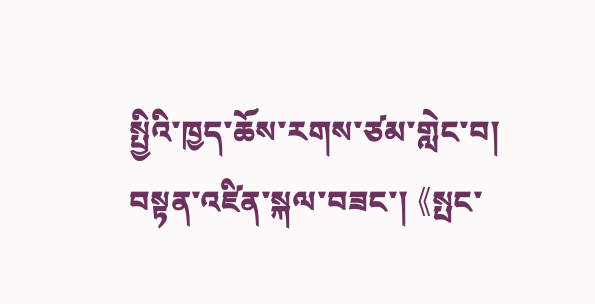སྤྱིའི་ཁྱད་ཆོས་རགས་ཙམ་གླེང་བ།
བསྟན་འཛིན་སྐལ་བཟང་། 《སྤང་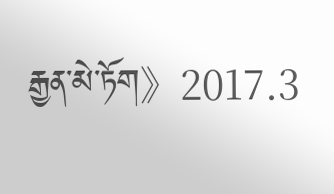རྒྱན་མེ་ཏོག》2017.3